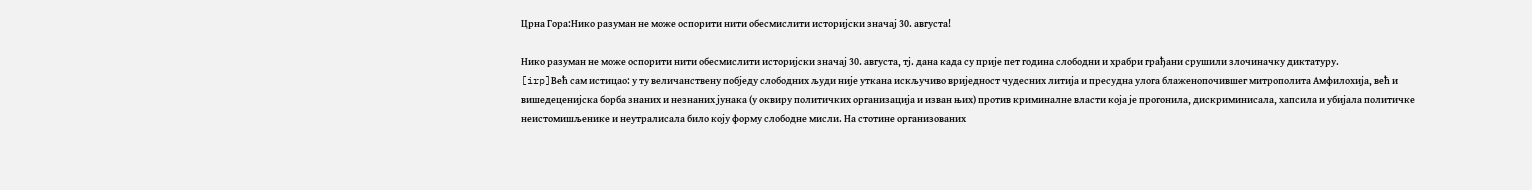Црна Гора:Нико разуман не може оспорити нити обесмислити историјски значај 30. августа!

Нико разуман не може оспорити нити обесмислити историјски значај 30. августа, тј. дана када су прије пет година слободни и храбри грађани срушили злочиначку диктатуру.
[irp]Већ сам истицао: у ту величанствену побједу слободних људи није уткана искључиво вриједност чудесних литија и пресудна улога блаженопочившег митрополита Амфилохија, већ и вишедеценијска борба знаних и незнаних јунака (у оквиру политичких организација и изван њих) против криминалне власти која је прогонила, дискриминисала, хапсила и убијала политичке неистомишљенике и неутралисала било коју форму слободне мисли. На стотине организованих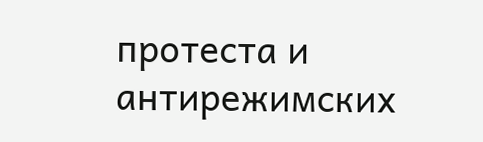протеста и антирежимских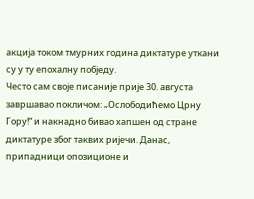акција током тмурних година диктатуре уткани су у ту епохалну побједу.
Често сам своје писаније прије 30. августа завршавао покличом: „Ослободићемо Црну Гору!“ и накнадно бивао хапшен од стране диктатуре због таквих ријечи. Данас, припадници опозиционе и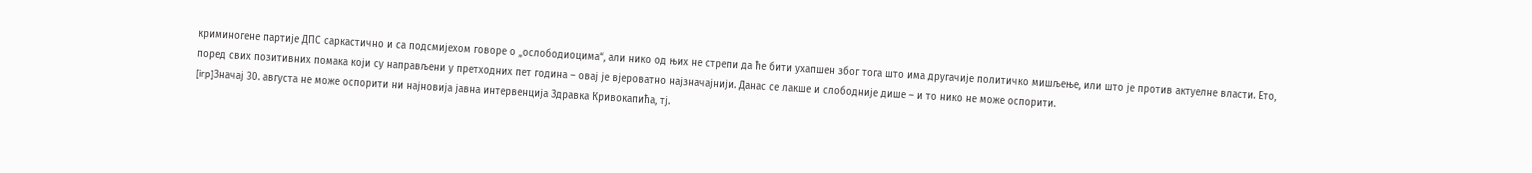криминогене партије ДПС саркастично и са подсмијехом говоре о „ослободиоцима“, али нико од њих не стрепи да ће бити ухапшен због тога што има другачије политичко мишљење, или што је против актуелне власти. Ето, поред свих позитивних помака који су направљени у претходних пет година – овај је вјероватно најзначајнији. Данас се лакше и слободније дише – и то нико не може оспорити.
[irp]Значај 30. августа не може оспорити ни најновија јавна интервенција Здравка Кривокапића, тј.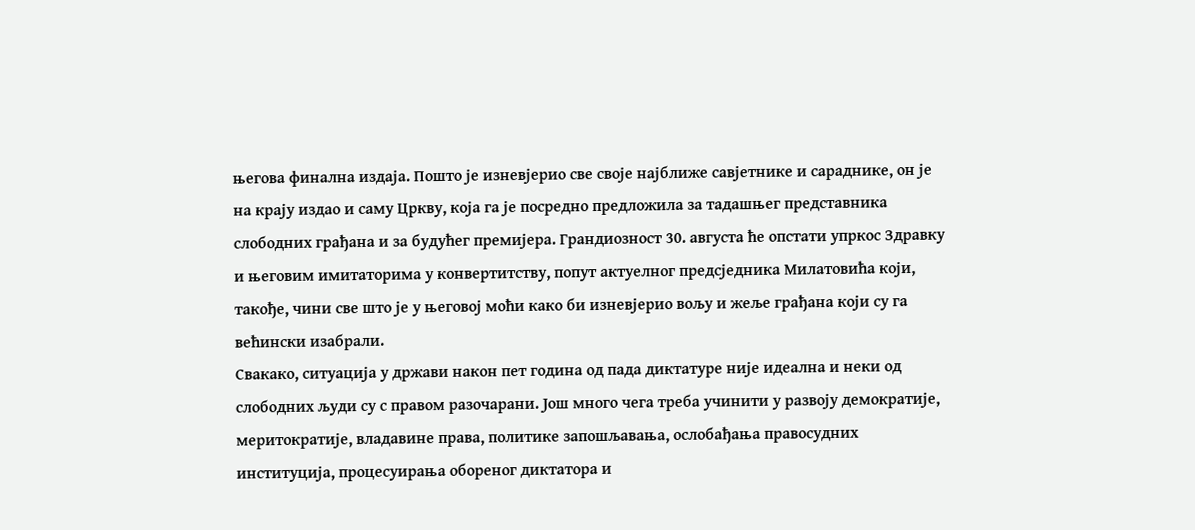његова финална издаја. Пошто је изневјерио све своје најближе савјетнике и сараднике, он је на крају издао и саму Цркву, која га је посредно предложила за тадашњег представника слободних грађана и за будућег премијера. Грандиозност 30. августа ће опстати упркос Здравку и његовим имитаторима у конвертитству, попут актуелног предсједника Милатовића који, такође, чини све што је у његовој моћи како би изневјерио вољу и жеље грађана који су га већински изабрали.
Свакако, ситуација у држави након пет година од пада диктатуре није идеална и неки од слободних људи су с правом разочарани. Још много чега треба учинити у развоју демократије, меритократије, владавине права, политике запошљавања, ослобађања правосудних институција, процесуирања обореног диктатора и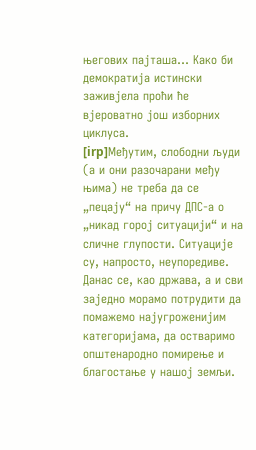његових пајташа… Како би демократија истински заживјела проћи ће вјероватно још изборних циклуса.
[irp]Међутим, слободни људи (а и они разочарани међу њима) не треба да се „пецају“ на причу ДПС-а о „никад горој ситуацији“ и на сличне глупости. Ситуације су, напросто, неупоредиве. Данас се, као држава, а и сви заједно морамо потрудити да помажемо најугроженијим категоријама, да остваримо општенародно помирење и благостање у нашој земљи.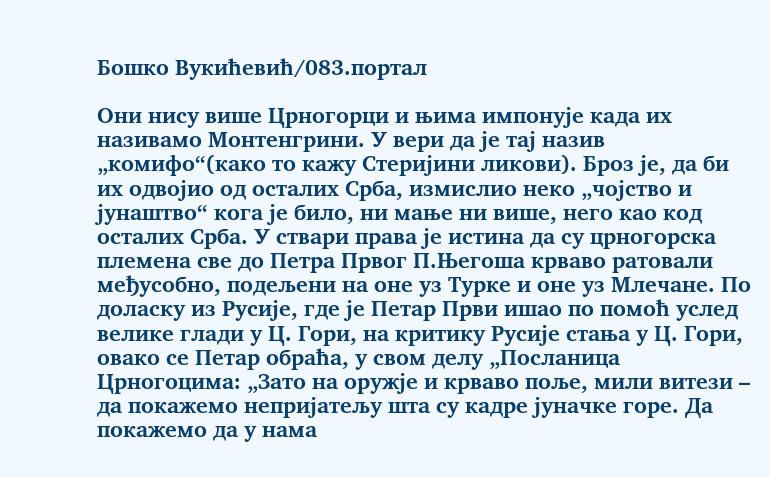Бошко Вукићевић/083.портал

Они нису више Црногорци и њима импонује када их називамо Монтенгрини. У вери да је тај назив „комифо“(како то кажу Стеријини ликови). Броз је, да би их одвојио од осталих Срба, измислио неко „чојство и јунаштво“ кога је било, ни мање ни више, него као код осталих Срба. У ствари права је истина да су црногорска племена све до Петра Првог П.Његоша крваво ратовали међусобно, подељени на оне уз Турке и оне уз Млечане. По доласку из Русије, где је Петар Први ишао по помоћ услед велике глади у Ц. Гори, на критику Русије стања у Ц. Гори, овако се Петар обраћа, у свом делу „Посланица Црногоцима: „Зато на оружје и крваво поље, мили витези – да покажемо непријатељу шта су кадре јуначке горе. Да покажемо да у нама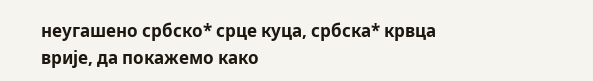неугашено србско* срце куца, србска* крвца врије, да покажемо како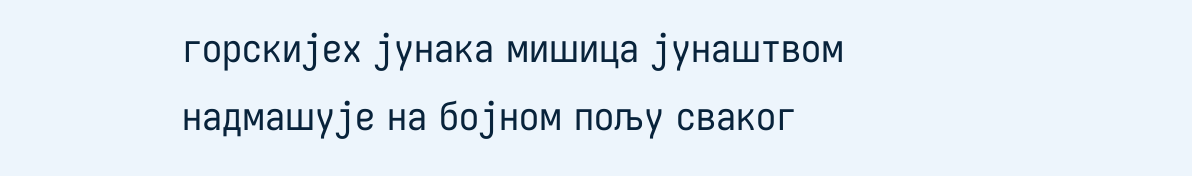горскијех јунака мишица јунаштвом надмашује на бојном пољу сваког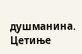душманина. Цетиње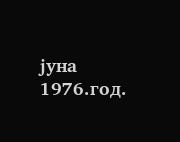јуна 1976.год.